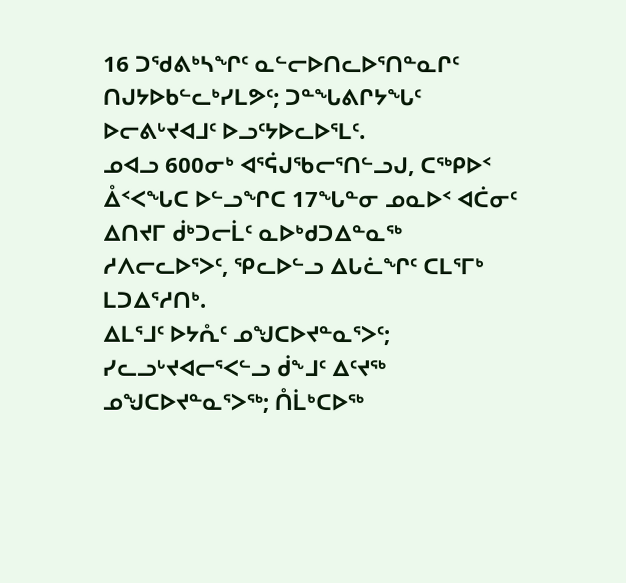16 ᑐᖁᕕᒃᓴᖏᑦ ᓇᓪᓕᐅᑎᓚᐅᕐᑎᓐᓇᒋᑦ ᑎᒍᔭᐅᑲᓪᓚᒃᓯᒪᕗᑦ; ᑐᓐᖓᕕᒋᔭᖓᑦ ᐅᓕᕕᒡᔪᐊᒧᑦ ᐅᓗᑦᔭᐅᓚᐅᕐᒪᑦ.
ᓄᐊᓗ 600ᓂᒃ ᐊᕐᕌᒍᖃᓕᕐᑎᓪᓗᒍ, ᑕᖅᑭᐅᑉ ᐂᑉᐸᖓᑕ ᐅᓪᓗᖏᑕ 17ᖓᓐᓂ ᓄᓇᐅᑉ ᐊᑖᓂᑦ ᐃᑎᔪᒥ ᑰᒃᑐᓕᒫᑦ ᓇᐅᒃᑯᑐᐃᓐᓇᖅ ᓱᐱᓕᓚᐅᕐᐳᑦ, ᕿᓚᐅᓪᓗ ᐃᒐᓛᖏᑦ ᑕᒪᕐᒥᒃ ᒪᑐᐃᕐᓱᑎᒃ.
ᐃᒪᕐᒧᑦ ᐅᔭᕅᑦ ᓄᖑᑕᐅᔪᓐᓇᕐᐳᑦ; ᓯᓚᓗᒡᔪᐊᓕᕐᐸᓪᓗ ᑰᖕᒧᑦ ᐃᑦᔪᖅ ᓄᖑᑕᐅᔪᓐᓇᕐᐳᖅ; ᑍᒫᒃᑕᐅᖅ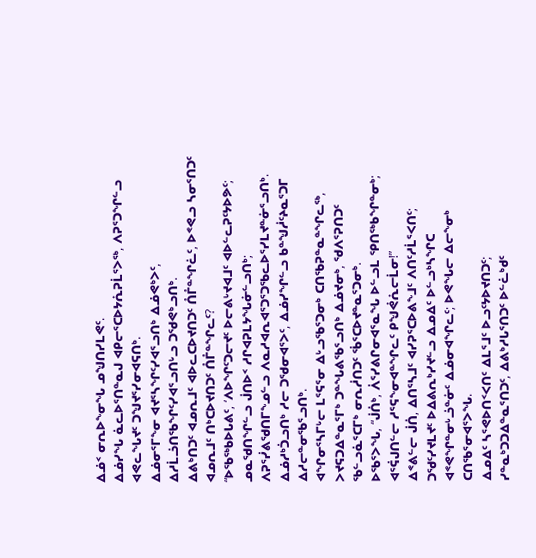ᐃᓅᑉ ᓂᕆᐅᖕᓂᖓ ᓄᖑᑎᓯᒪᕙᑦ.
ᐃᓅᓯᖓ ᓈᓚᐅᕐᑎᓐᓇᒍ ᐊᑭᓕᕐᑕᐅᔭᕇᕈᒫᕐᐳᖅ, ᐱᕈᕐᑐᖏᓪᓗ ᐊᕙᓚᖓᔪᑦ ᑐᖑᔪᕐᓯᓂᐊᕋᑎᒃ.
ᐃᓅᓂᕐᒥᖕᓂ ᐊᔪᕐᓴᖏᑦᓯᐊᕐᓗᑎᒃ ᐃᓅᕙᒃᐳᑦ, ᐃᓱᒫᓘᑎᖃᖏᑦᓯᐊᕐᓗᑎᒡᓗ ᑐᖁᕙᒃᓗᑎᒃ.
ᐃᕕᒃᑎᑐᑦ ᐊᓄᕆᒧᑦ ᐊᐅᓚᑕᐅᔪᑎᑐᑦ ᑍᒤᓐᖏᓛᑦ, ᐅᕝᕙᓗ ᓴᓂᕐᑎᑐᑦ ᐊᓄᕆᒧᑦ ᑎᒃᑕᐅᔪᑎᑐᑦ ᑍᒤᓐᖏᓚᑦ?
“ᐅᖃᖅᑲᐅᒐᕕᑦ, ‘ᐱᐅᖏᑦᑐᓕᔪᑦ ᐅᓕᕕᒡᔪᐊᒧᑦ ᐊᐅᓪᓚᕈᑦᔭᐅᕗᑦ; ᓄᓇᖁᑎᖏᓪᓗ ᒎᑎᐅᑉ ᓱᒋᐊᕈᒪᔭᖓᓃᓪᓗᑎᒃ; ᐱᕈᕐᓰᕕᖁᑎᒥᖕᓄᓪᓗ ᐱᓇᓱᐊᕆᐊᕐᑐᕐᑐᖃᓚᐅᕐᓯᒪᔪᓐᓃᕐᓗᑎᒃ.
ᐃᓅᓱᒃᑑᓗᑎᒃ ᓱᓕ ᑐᖁᓂᐊᕐᐳᑦ, ᐃᓅᓯᖏᓪᓗ ᑲᓐᖑᓲᑦᔨᓇᕐᑐᒥ ᐃᓱᓕᓐᓂᖃᕐᓗᑎᒃ.
ᐊᖏᓂᕐᓴᒥᒡᓕ ᒪᕐᕋᕐᓂ ᐃᒡᓗᖃᕐᑐᓂᒃ ᑕᑎᖃᕈᓐᓇᓐᖏᓚᖅ, ᐳᔪᕋᑐᐃᓐᓇᕐᒥᒃ ᑐᓐᖓᕕᖃᕐᓗᑎᒃ ᐃᓅᔪᓂᒃ, ᖁᐱᕐᕈᑎᑐᑦ ᖃᓪᓗᓈᕐᑕᒥᒃ ᓂᕆᓲᑎᑐᑦ ᖄᕐᑕᐅᔪᓐᓇᕐᑐᓂᒃ.
ᐅᖃᕐᐳᖓ, “ᒎᑏᒃ, ᐲᕐᓯᕕᒋᓂᐊᕐᓇᖓ ᐅᓪᓗᒪ ᕿᑎᖅᑲᖏᓐᓂᒃ; ᐊᕐᕌᒍᑎᓪᓕ ᓱᕐᕋᖕᓂᐊᓐᖏᓚᑦ ᑭᖑᕚᕇᓕᒫᓂ!”
ᐃᕝᕕᓪᓕ ᒎᑏ, ᐃᑎᕐᓴᒧᑦ ᐊᓯᕈᕐᑕᐅᕕᖕᒧᑦ ᐱᑎᑦᓱᒫᕐᐸᑎᑦ; ᑐᖁᑦᓯᔪᒪᔪᑦ ᐅᐃᕕᕆᒃᓯᔪᓪᓗ ᐃᓄᐃᑦ ᐅᓪᓗᒃᓴᖏᑕ ᐊᕝᕙᖏᓐᓂᒡᓘᓐᓃᑦ ᐃᓅᓂᐊᖏᓚᑦ; ᐅᕙᖓᓕ ᐃᓕᖕᓂᒃ ᑕᑎᖃᕐᓂᐊᕐᐳᖓ.
ᐃᓄᐃᑦ ᓴᕐᕙᐅᑎᑉᐸᑎᑦ ᐃᒪᕐᒧᑦ ᐅᓗᑦᔭᐅᔪᑎᑐᑦ; ᓯᓐᓇᒃᑐᑐᐃᓐᓇᕐᑎᑐᑦ, ᐃᕕᒃᓱᒐᕐᑎᑐᑦ ᐅᓪᓛᒃᑯᑦ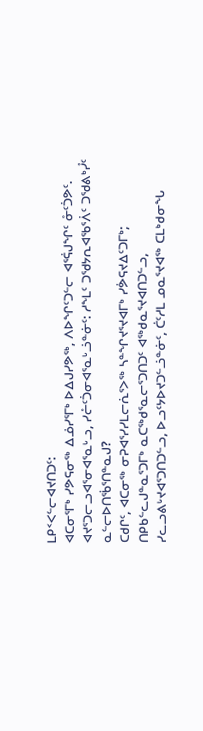ᒪᑭᑉᐸᓪᓕᐊᔪᑎᑐᑦ:
ᐊᑕᓂᕐᒥᒃ ᓯᕗᕋᓂᖅ ᐃᓅᓯᕐᒥᒃ ᐅᐃᒍᓯᕗᖅ, ᐱᐅᖏᑦᑐᓪᓕ ᐊᕐᕌᒍᖏᑦ ᓁᑦᑑᕗᑦ.
ᐊᔪᕐᑐᓕᓗᐊᕐᓂᐊᕐᓇᒡᓗ, ᓯᓔᑦᑑᓂᐊᕐᓇᒡᓘᓐᓃᑦ: ᓱᖕᒪᑦ ᑐᖁᔭᕆᐊᖃᕐᐲᑦ ᑐᖁᕕᒃᓮᑦ ᓇᓪᓕᐅᑎᖄᕐᑎᓐᓇᒍ?
ᑕᑯᒋᑦ, ᐊᑕᓂᖅ ᓂᕈᐊᕐᓯᓯᒪᓕᕇᕐᐳᖅ ᓴᓐᖏᔪᕐᔪᐊᒥᒃ ᓯᕘᕋᔪᐃᑦᑐᒥᒃ; ᑎᑭᑲᓪᓚᒍᓐᓇᕐᑐᒥᒃ ᓇᑕᖅᑯᕐᓇᓕᕐᑐᑎᑐᑦ ᐊᖅᑯᓇᕐᔪᐊᑎᑐᓪᓗ, ᓯᓚᓗᕕᒡᔪᐊᕐᑐᑎᑐᓪᓗ, ᐅᓗᑦᔭᐅᔪᑐᓪᓘᓐᓃᑦ, ᑖᑦᓱᒪ ᓄᓇᕐᔪᐊᖅ ᑕᒪᒃᑯᓂᖓ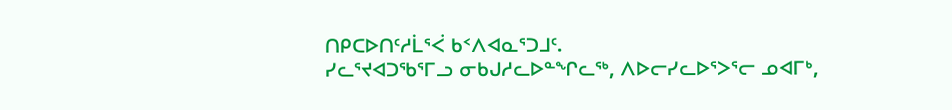ᑎᑭᑕᐅᑎᑦᓱᒫᕐᐹ ᑲᑉᐱᐊᓇᕐᑐᒧᑦ.
ᓯᓚᕐᔪᐊᑐᖃᕐᒥᓗ ᓂᑲᒍᓱᓚᐅᓐᖏᓚᖅ, ᐱᐅᓕᓯᓚᐅᕐᐳᕐᓕ ᓄᐊᒥᒃ,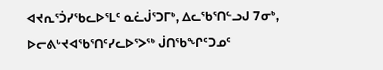ᐊᔪᕆᕐᑑᓯᖃᓚᐅᕐᒪᑦ ᓇᓛᒎᕐᑐᒥᒃ, ᐃᓚᖃᕐᑎᓪᓗᒍ 7ᓂᒃ, ᐅᓕᕕᒡᔪᐊᖃᕐᑎᑦᓯᓚᐅᕐᐳᖅ ᒎᑎᖃᖏᑦᑐᓄᑦ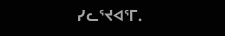ᓯᓚᕐᔪᐊᕐᒥ.